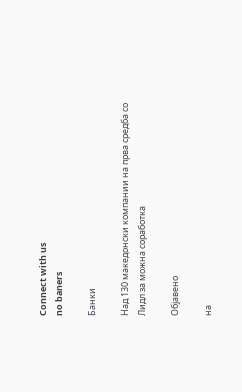Connect with us
no baners

Банки

Над 130 македонски компании на прва средба со Лидл за можна соработка

Објавено

на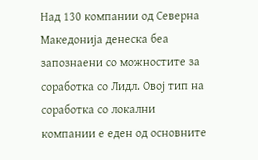Над 130 компании од Северна Македонија денеска беа запознаени со можностите за соработка со Лидл. Овој тип на соработка со локални компании е еден од основните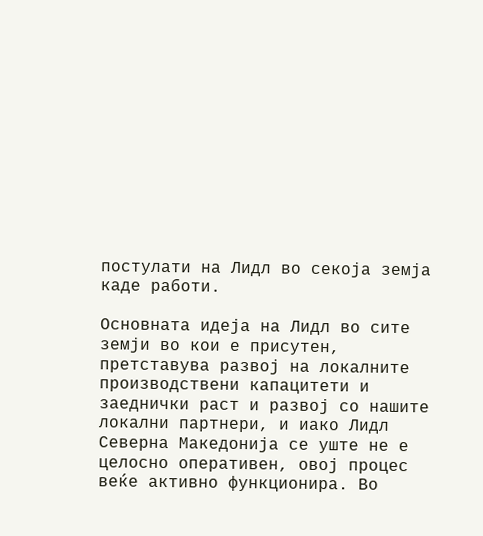постулати на Лидл во секоја земја каде работи.

Основната идеја на Лидл во сите земји во кои е присутен, претставува развој на локалните производствени капацитети и заеднички раст и развој со нашите локални партнери, и иако Лидл Северна Македонија се уште не е целосно оперативен, овој процес веќе активно функционира. Во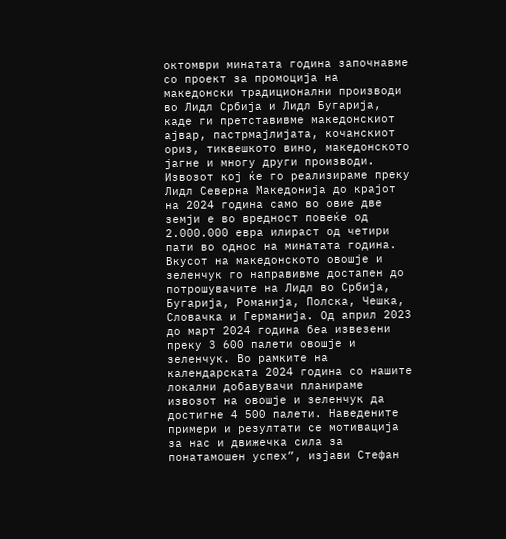октомври минатата година започнавме со проект за промоција на македонски традиционални производи во Лидл Србија и Лидл Бугарија, каде ги претставивме македонскиот ајвар, пастрмајлијата, кочанскиот ориз, тиквешкото вино, македонското јагне и многу други производи. Извозот кој ќе го реализираме преку Лидл Северна Македонија до крајот на 2024 година само во овие две земји е во вредност повеќе од 2.000.000 евра илираст од четири пати во однос на минатата година. Вкусот на македонското овошје и зеленчук го направивме достапен до потрошувачите на Лидл во Србија, Бугарија, Романија, Полска, Чешка, Словачка и Германија. Од април 2023 до март 2024 година беа извезени преку 3 600 палети овошје и зеленчук. Во рамките на календарската 2024 година со нашите локални добавувачи планираме извозот на овошје и зеленчук да достигне 4 500 палети. Наведените примери и резултати се мотивација за нас и движечка сила за понатамошен успех”, изјави Стефан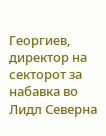Георгиев, директор на секторот за набавка во Лидл Северна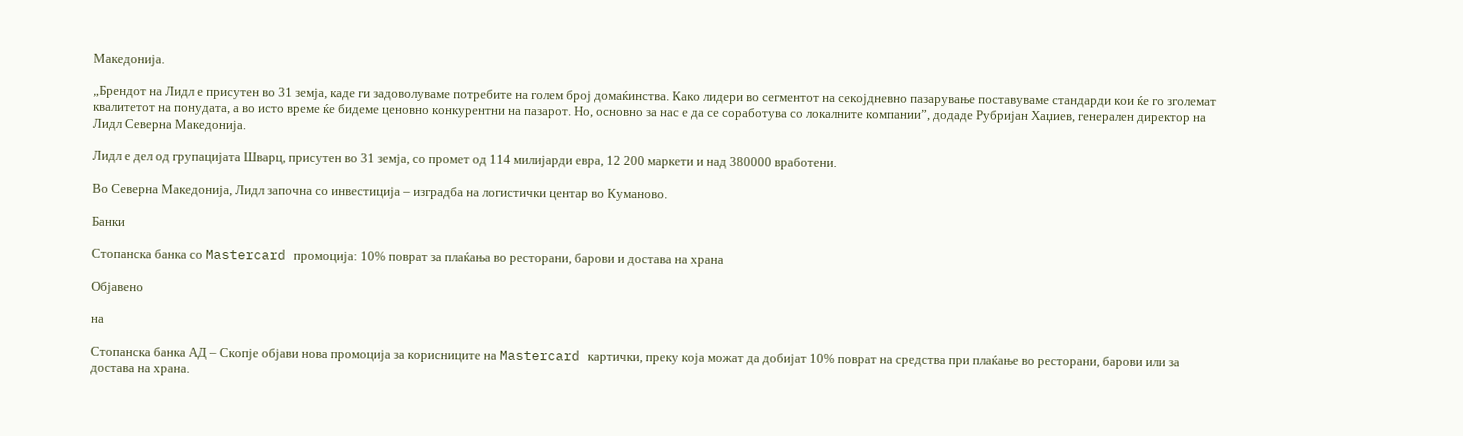Македонија.

„Брендот на Лидл е присутен во 31 земја, каде ги задоволуваме потребите на голем број домаќинства. Како лидери во сегментот на секојдневно пазарување поставуваме стандарди кои ќе го зголемат квалитетот на понудата, а во исто време ќе бидеме ценовно конкурентни на пазарот. Но, основно за нас е да се соработува со локалните компании”, додаде Рубријан Хаџиев, генерален директор на Лидл Северна Македонија.

Лидл е дел од групацијата Шварц, присутен во 31 земја, со промет од 114 милијарди евра, 12 200 маркети и над 380000 вработени.

Во Северна Македонија, Лидл започна со инвестиција – изградба на логистички центар во Куманово.

Банки

Стопанска банка со Mastercard промоција: 10% поврат за плаќања во ресторани, барови и достава на храна

Објавено

на

Стопанска банка АД – Скопје објави нова промоција за корисниците на Mastercard картички, преку која можат да добијат 10% поврат на средства при плаќање во ресторани, барови или за достава на храна.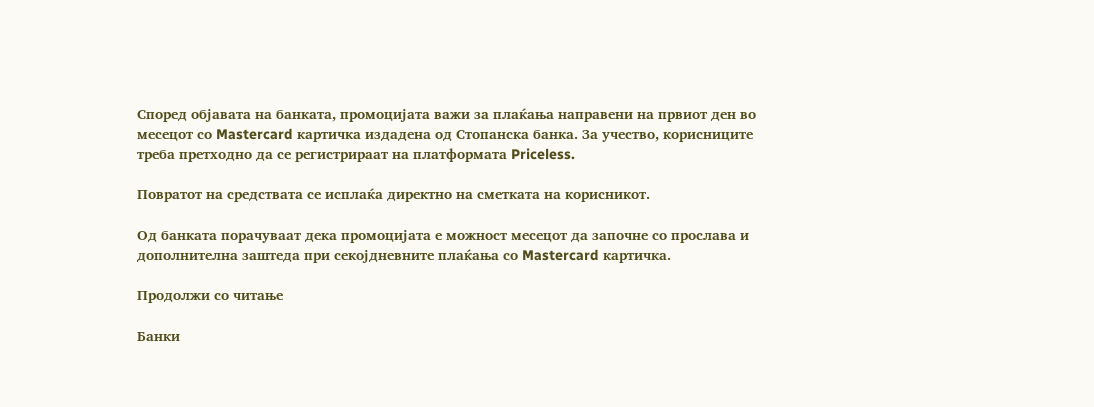Според објавата на банката, промоцијата важи за плаќања направени на првиот ден во месецот со Mastercard картичка издадена од Стопанска банка. За учество, корисниците треба претходно да се регистрираат на платформата Priceless.

Повратот на средствата се исплаќа директно на сметката на корисникот.

Од банката порачуваат дека промоцијата е можност месецот да започне со прослава и дополнителна заштеда при секојдневните плаќања со Mastercard картичка.

Продолжи со читање

Банки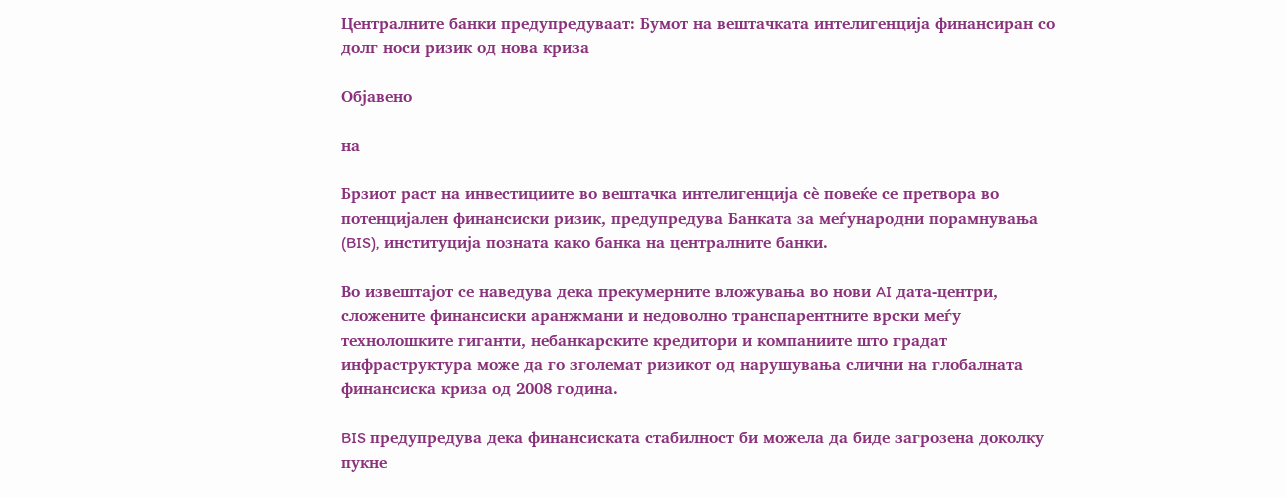Централните банки предупредуваат: Бумот на вештачката интелигенција финансиран со долг носи ризик од нова криза

Објавено

на

Брзиот раст на инвестициите во вештачка интелигенција сè повеќе се претвора во потенцијален финансиски ризик, предупредува Банката за меѓународни порамнувања (BIS), институција позната како банка на централните банки.

Во извештајот се наведува дека прекумерните вложувања во нови AI дата-центри, сложените финансиски аранжмани и недоволно транспарентните врски меѓу технолошките гиганти, небанкарските кредитори и компаниите што градат инфраструктура може да го зголемат ризикот од нарушувања слични на глобалната финансиска криза од 2008 година.

BIS предупредува дека финансиската стабилност би можела да биде загрозена доколку пукне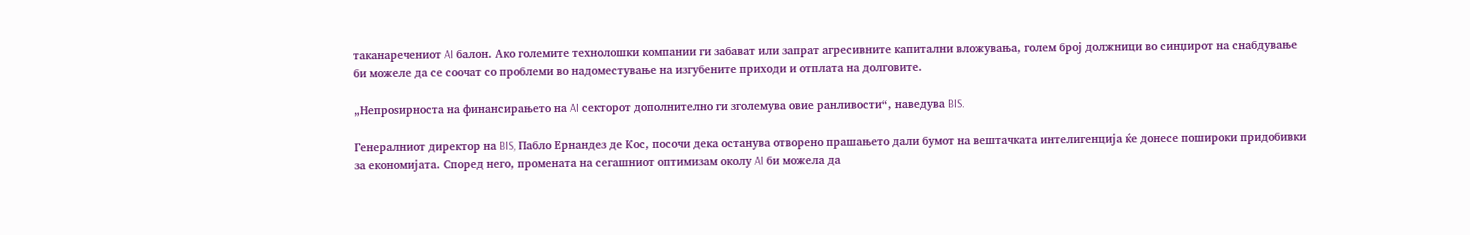таканаречениот AI балон. Ако големите технолошки компании ги забават или запрат агресивните капитални вложувања, голем број должници во синџирот на снабдување би можеле да се соочат со проблеми во надоместување на изгубените приходи и отплата на долговите.

„Непроѕирноста на финансирањето на AI секторот дополнително ги зголемува овие ранливости“, наведува BIS.

Генералниот директор на BIS, Пабло Ернандез де Кос, посочи дека останува отворено прашањето дали бумот на вештачката интелигенција ќе донесе пошироки придобивки за економијата. Според него, промената на сегашниот оптимизам околу AI би можела да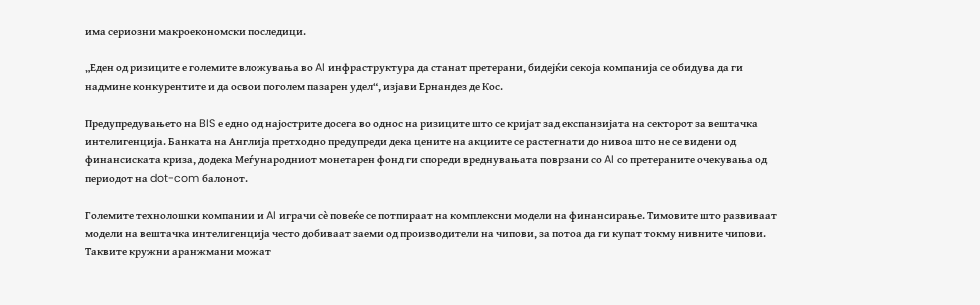има сериозни макроекономски последици.

„Еден од ризиците е големите вложувања во AI инфраструктура да станат претерани, бидејќи секоја компанија се обидува да ги надмине конкурентите и да освои поголем пазарен удел“, изјави Ернандез де Кос.

Предупредувањето на BIS е едно од најострите досега во однос на ризиците што се кријат зад експанзијата на секторот за вештачка интелигенција. Банката на Англија претходно предупреди дека цените на акциите се растегнати до нивоа што не се видени од финансиската криза, додека Меѓународниот монетарен фонд ги спореди вреднувањата поврзани со AI со претераните очекувања од периодот на dot-com балонот.

Големите технолошки компании и AI играчи сè повеќе се потпираат на комплексни модели на финансирање. Тимовите што развиваат модели на вештачка интелигенција често добиваат заеми од производители на чипови, за потоа да ги купат токму нивните чипови. Таквите кружни аранжмани можат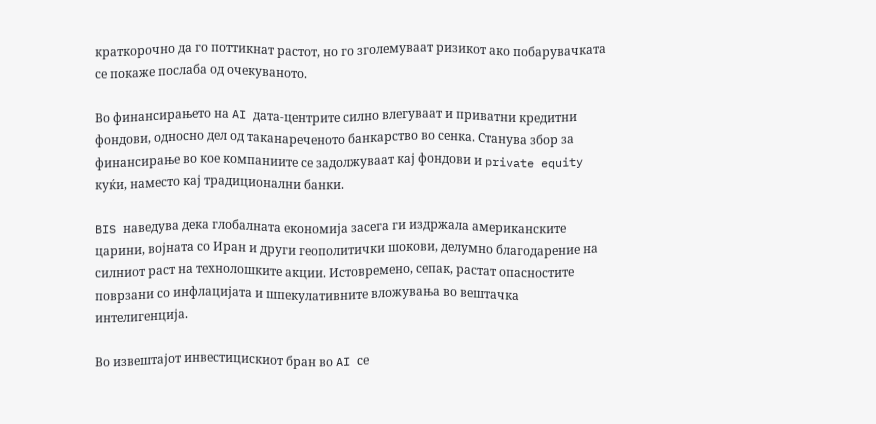краткорочно да го поттикнат растот, но го зголемуваат ризикот ако побарувачката се покаже послаба од очекуваното.

Во финансирањето на AI дата-центрите силно влегуваат и приватни кредитни фондови, односно дел од таканареченото банкарство во сенка. Станува збор за финансирање во кое компаниите се задолжуваат кај фондови и private equity куќи, наместо кај традиционални банки.

BIS наведува дека глобалната економија засега ги издржала американските царини, војната со Иран и други геополитички шокови, делумно благодарение на силниот раст на технолошките акции. Истовремено, сепак, растат опасностите поврзани со инфлацијата и шпекулативните вложувања во вештачка интелигенција.

Во извештајот инвестицискиот бран во AI се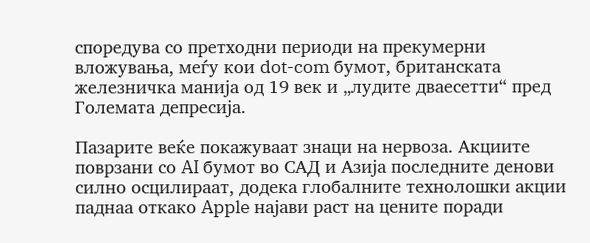споредува со претходни периоди на прекумерни вложувања, меѓу кои dot-com бумот, британската железничка манија од 19 век и „лудите дваесетти“ пред Големата депресија.

Пазарите веќе покажуваат знаци на нервоза. Акциите поврзани со AI бумот во САД и Азија последните денови силно осцилираат, додека глобалните технолошки акции паднаа откако Apple најави раст на цените поради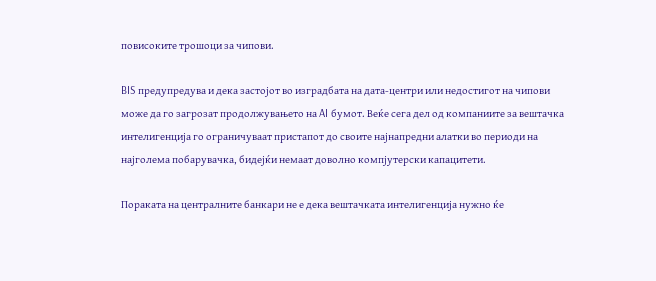повисоките трошоци за чипови.

BIS предупредува и дека застојот во изградбата на дата-центри или недостигот на чипови може да го загрозат продолжувањето на AI бумот. Веќе сега дел од компаниите за вештачка интелигенција го ограничуваат пристапот до своите најнапредни алатки во периоди на најголема побарувачка, бидејќи немаат доволно компјутерски капацитети.

Пораката на централните банкари не е дека вештачката интелигенција нужно ќе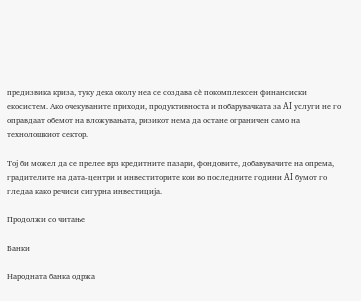предизвика криза, туку дека околу неа се создава сè покомплексен финансиски екосистем. Ако очекуваните приходи, продуктивноста и побарувачката за AI услуги не го оправдаат обемот на вложувањата, ризикот нема да остане ограничен само на технолошкиот сектор.

Тој би можел да се прелее врз кредитните пазари, фондовите, добавувачите на опрема, градителите на дата-центри и инвеститорите кои во последните години AI бумот го гледаа како речиси сигурна инвестиција.

Продолжи со читање

Банки

Народната банка одржа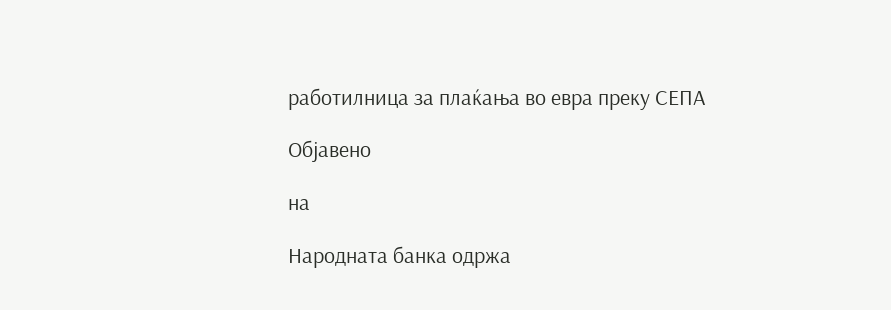работилница за плаќања во евра преку СЕПА

Објавено

на

Народната банка одржа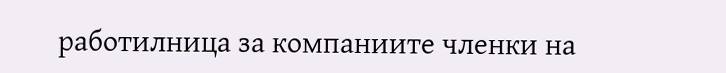работилница за компаниите членки на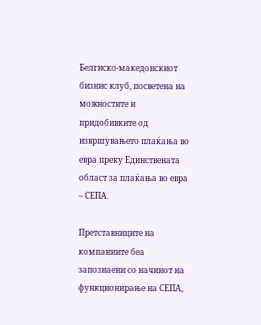Белгиско-македонскиот бизнис клуб, посветена на можностите и придобивките од извршувањето плаќања во евра преку Единствената област за плаќања во евра – СЕПА.

Претставниците на компаниите беа запознаени со начинот на функционирање на СЕПА,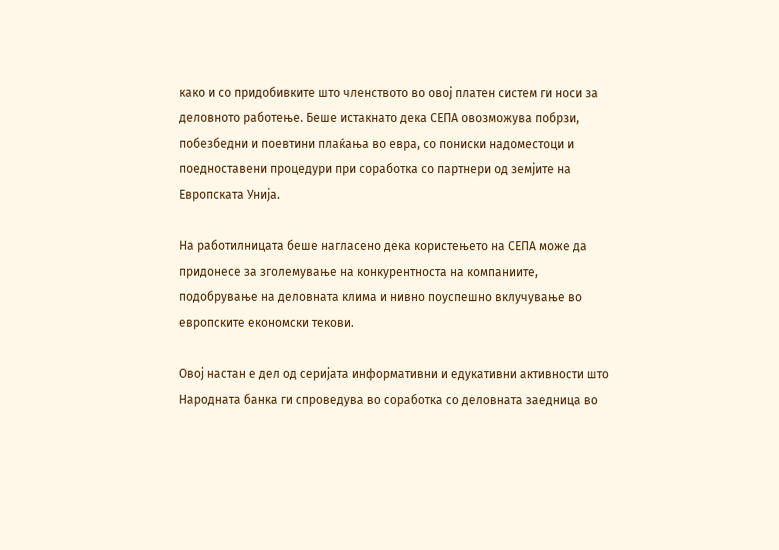како и со придобивките што членството во овој платен систем ги носи за деловното работење. Беше истакнато дека СЕПА овозможува побрзи, побезбедни и поевтини плаќања во евра, со пониски надоместоци и поедноставени процедури при соработка со партнери од земјите на Европската Унија.

На работилницата беше нагласено дека користењето на СЕПА може да придонесе за зголемување на конкурентноста на компаниите, подобрување на деловната клима и нивно поуспешно вклучување во европските економски текови.

Овој настан е дел од серијата информативни и едукативни активности што Народната банка ги спроведува во соработка со деловната заедница во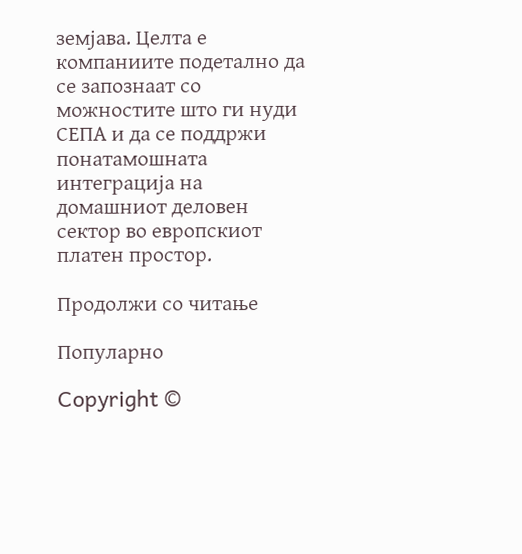земјава. Целта е компаниите подетално да се запознаат со можностите што ги нуди СЕПА и да се поддржи понатамошната интеграција на домашниот деловен сектор во европскиот платен простор.

Продолжи со читање

Популарно

Copyright ©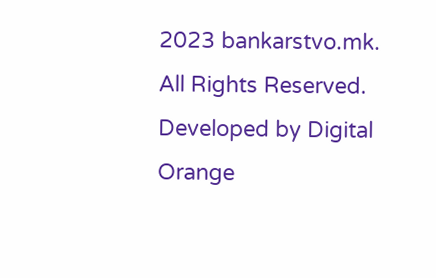2023 bankarstvo.mk. All Rights Reserved. Developed by Digital Orange